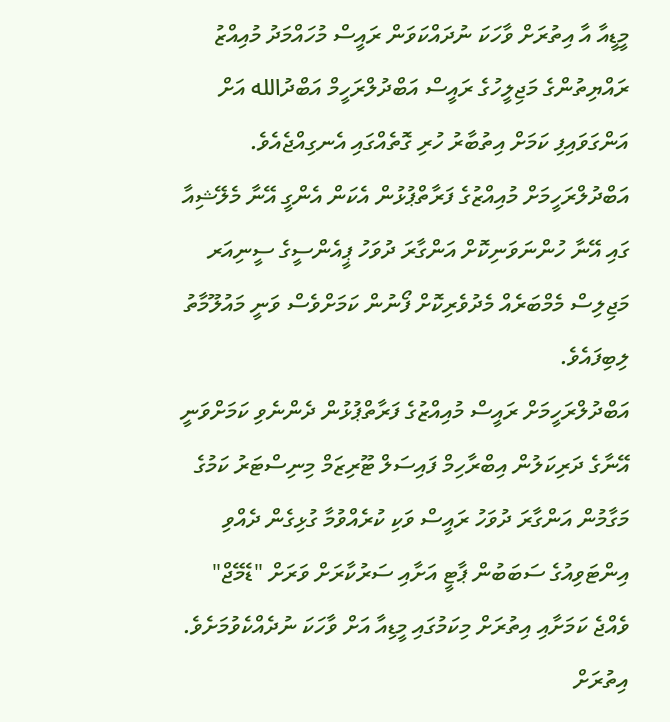މީޑީއާ އާ އިތުރަށް ވާހަކަ ނުދައްކަވަން ރައީސް މުހައްމަދު މުއިއްޒު ރައްޔިތުންގެ މަޖިލީހުގެ ރައީސް އަބްދުލްރަހީމް އަބްދުالله އަށް އަންގަވައިފި ކަމަށް އިތުބާރު ހުރި ގޮތެއްގައި އެނގިއްޖެއެވެ.
އަބްދުލްރަހީމަށް މުއިއްޒުގެ ފަރާތްޕުޅުން އެކަން އެންގީ އޭނާ މެލޭޝިއާ ގައި އޭނާ ހުންނަވަނިކޮށް އަންގާރަ ދުވަހު ޕީއެންސީގެ ސީނިއަރ މަޖިލިސް މެމްބަރެއް މެދުވެރިކޮށް ފޯނުން ކަމަށްވެސް ވަނީ މައުލޫމާތު ލިބިފައެވެ.
އަބްދުލްރަހީމަށް ރައީސް މުއިއްޒުގެ ފަރާތްޕުޅުން ދެންނެވި ކަމަށްވަނީ އޭނާގެ ދަރިކަލުން އިބްރާހިމް ފައިސަލް ޓޫރިޒަމް މިނިސްޓަރު ކަމުގެ މަގާމުން އަންގާރަ ދުވަހު ރައީސް ވަކި ކުރެއްވުމާ ގުޅިގެން ދެއްވި އިންޓަވިއުގެ ސަބަބުން ޕާޓީ އަށާއި ސަރުކާރަށް ވަރަށް "ޑެމޭޖް" ވެއްޖެ ކަމަށާއި އިތުރަށް މިކަމުގައި މީޑިއާ އަށް ވާހަކަ ނުދެއްކެވުމަށެވެ.
އިތުރަށް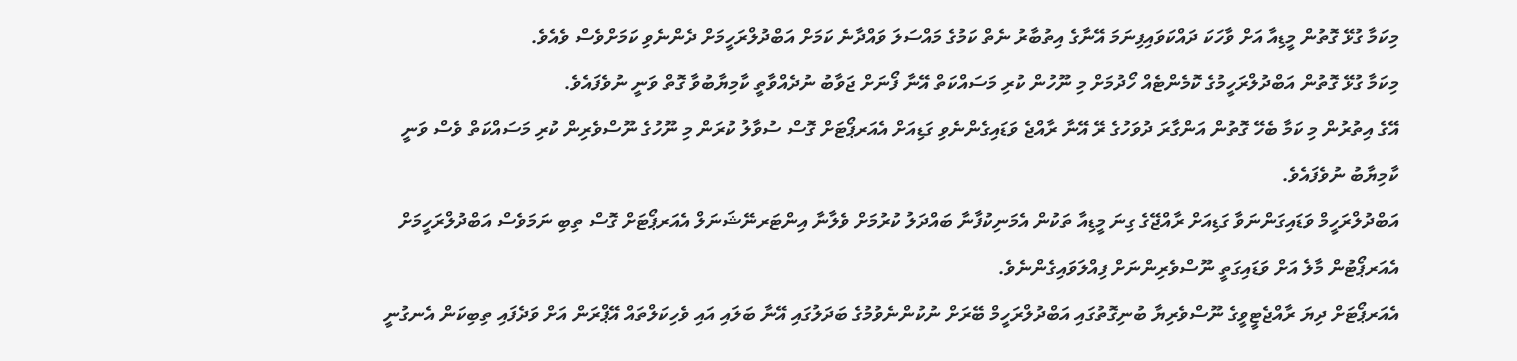މިކަމާ ގުޅޭ ގޮތުން މީޑިއާ އަށް ވާހަކަ ދައްކަވައިފިނަމަ އޭނާގެ އިތުބާރު ނެތް ކަމުގެ މައްސަލަ ވައްދާނެ ކަމަށް އަބްދުލްރަހީމަށް ދެންނެވި ކަމަށްވެސް ވެއެވެ.
މިކަމާ ގުޅޭ ގޮތުން އަބްދުލްރަހީމުގެ ކޮމެންޓެއް ހޯދުމަށް މި ނޫހުން ކުރި މަސައްކަތް އޭނާ ފޯނަށް ޖަވާބު ނުދެއްވާތީ ކާމިޔާބުވާ ގޮތް ވަނީ ނުވެފައެވެ.
އޭގެ އިތުރުން މި ކަމާ ބެހޭ ގޮތުން އަންގާރަ ދުވަހުގެ ރޭ އޭނާ ރާއްޖެ ވަޑައިގެންނެވި ގަޑިއަށް އެއަރޕޯޓަށް ގޮސް ސުވާލު ކުރަން މި ނޫހުގެ ނޫސްވެރިން ކުރި މަސައްކަތް ވެސް ވަނީ ކާމިޔާބު ނުވެފައެވެ.
އަބްދުލްރަހީމް ވަޑައިގަންނަވާ ގަޑިއަށް ރާއްޖޭގެ ގިނަ މީޑިއާ ތަކުން އެމަނިކުފާނާ ބައްދަލު ކުރުމަށް ވެލާނާ އިންޓަރނޭޝަނަލް އެއަރޕޯޓަށް ގޮސް ތިބި ނަމަވެސް އަބްދުލްރަހީމަށް އެއަރޕޯޓުން މާލެ އަށް ވަޑައިގަތީ ނޫސްވެރިންނަށް ފިއްލަވައިގެންނެވެ.
އެއަރޕޯޓަށް ދިޔަ ރާއްޖެޓީވީގެ ނޫސްވެރިޔާ ބުނިގޮތުގައި އަބްދުލްރަހީމް ބޭރަށް ނުކުންނެވުމުގެ ބަދަލުގައި އޭނާ ބަލައި އައި ވެހިކަލްތައް އޭޕްރަން އަށް ވަދެފައި ތިބިކަން އެނގުނީ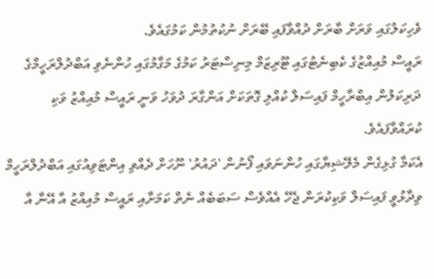ވެހިކަލުގައި ވަރަށް ބާރަށް ދުއްވާފައި ބޭރަށް ނުކުތުމުން ކަމުގައެވެ.
ރައީސް މުއިއްޒުގެ ކެބިނެޓުގައި ޓޫރިޒަމް މިނިސްޓަރު ކަމުގެ މަގާމުގައި ހުންނެވި އަބްދުލްރަހީމްގެ ދަރިކަލުން އިބްރާހީމް ފައިސަލް ކުއްލި ގޮތަކަށް އަންގާރަ ދުވަހު ވަނީ ރައީސް މުއިއްޒު ވަކި ކުރައްވާފައެވެ.
އެކަމާ ގުޅިގެން މެލޭޝިޔާގައި ހުންނަވައި ފޯނުން 'ދައުރު' ނޫހަށް ދެއްވި އިންޓަވިއުގައި އަބްދުލްރަހީމް ވިދާޅުވީ ފައިސަލް ވަކިކުރަން ޖެހޭ އެއްވެސް ސަބަބެއް ނެތް ކަމަށާއި ރައީސް މުއިއްޒު އާ އޭނާ އާ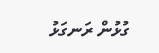ގުޅުން ރަނގަޅު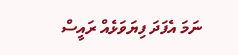ނަމަ އެފަދަ ފިޔަވަޅެއް ރައީސް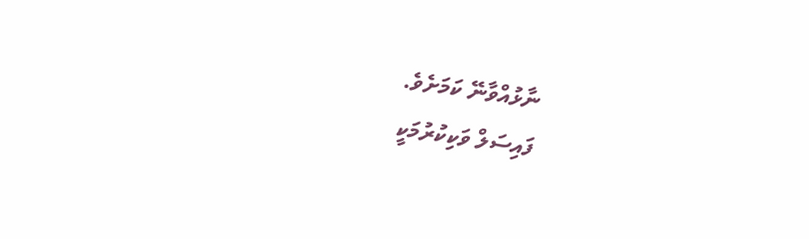ނާޅުއްވާނޭ ކަމަށެވެ.
ފައިސަލް ވަކިކުރުމަކީ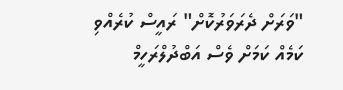"ވަރަށް ދެރަވަރުކޮށް" ރައީސް ކުރެއްވި ކަމެއް ކަމަށް ވެސް އަބްދުލްރަހީމް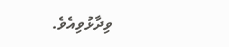ވިދާޅުވިއެވެ.